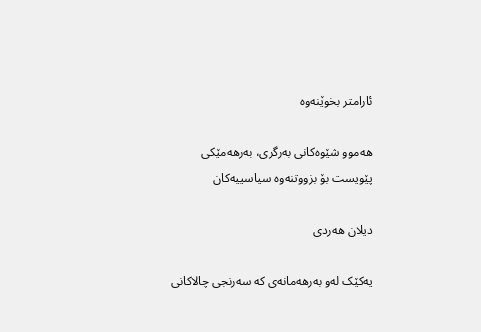ئارامتر بخوێنەوە

هەموو شێوەکانی بەرگری، بەرهەمێکی
پێویست بۆ بزووتنەوە سیاسییەکان

دیلان هەردی

یەکێک لەو بەرهەمانەی کە سەرنجی چالاکانی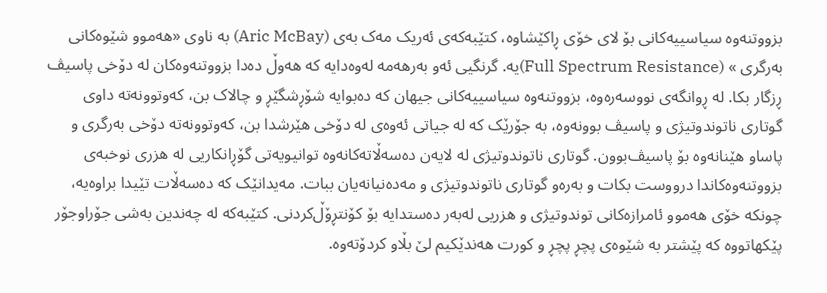بزووتنەوە سیاسییەکانی بۆ لای خۆی ڕاکێشاوە، کتێبەکەی ئەریک مەک بەی (Aric McBay) بە ناوی «هەموو شێوەکانی بەرگری » (Full Spectrum Resistance)یە. گرنگیی ئەو بەرهەمە لەوەدایە کە هەوڵ دەدا بزووتنەوەکان لە دۆخی پاسیڤ ڕزگار بکا. لە ڕوانگەی نووسەرەوە، بزووتنەوە سیاسییەکانی جیهان کە دەبوایە شۆڕشگێڕ و چالاک بن، کەوتوونەتە داوی گوتاری ناتوندوتیژی و پاسیڤ بوونەوە، بە جۆرێک کە لە جیاتی ئەوەی لە دۆخی هێرشدا بن، کەوتوونەتە دۆخی بەرگری و پاساو هێنانەوە بۆ پاسیڤ‌بوون. گوتاری ناتوندوتیژی لە لایەن دەسەڵاتەکانەوە توانیویەتی گۆڕانکاریی لە هزری نوخبەی بزووتنەوەکاندا درووست بکات و بەرەو گوتاری ناتوندوتیژی و مەدەنیانەیان ببات. مەیدانێک کە دەسەڵات تێیدا براوەیە، چونکە خۆی هەموو ئامرازەکانی توندوتیژی و هزریی لەبەر دەستدایە بۆ کۆنتڕۆڵ‌کردنی. کتێبەکە لە چەندین بەشی جۆراوجۆر پێکهاتووە کە پێشتر بە شێوەی پچڕ پچڕ و کورت هەندێکیم لێ بڵاو کردۆتەوە.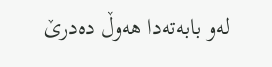لەو بابەتەدا هەوڵ دەدرێ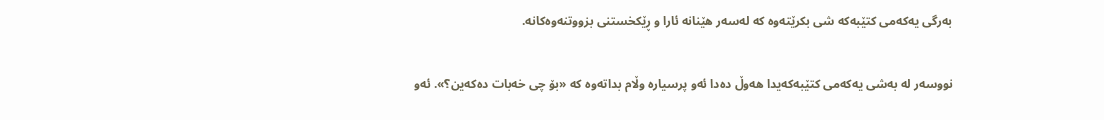بەرگی یەکەمی کتێبەکە شی بکرێتەوە کە لەسەر هێنانە ئارا و ڕێکخستنی بزووتنەوەکانە.

نووسەر لە بەشی یەکەمی کتێبەکەیدا هەوڵ دەدا ئەو پرسیارە وڵام بداتەوە کە «بۆ چی خەبات دەکەین؟». ئەو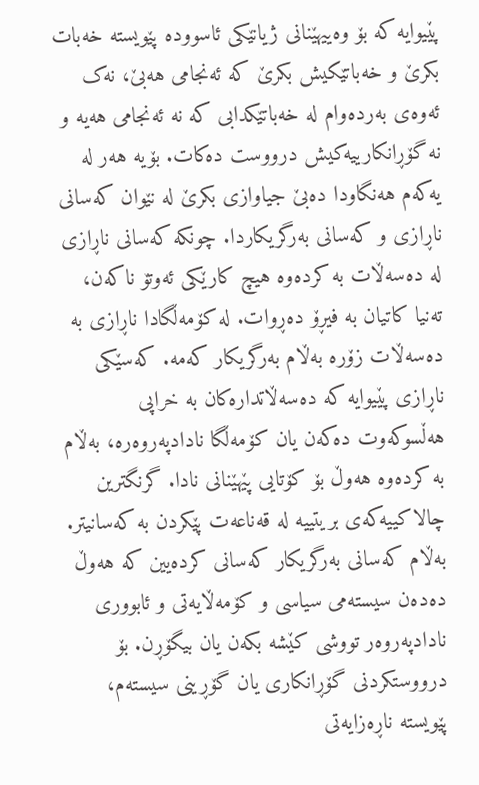پێیوایە کە بۆ وەییهێنانی ژیانێکی ئاسوودە پێویستە خەبات بکرێ و خەباتێکیش بکرێ کە ئەنجامی هەبێ، نەک ئەوەی بەردەوام لە خەباتێکدابی کە نە ئەنجامی هەیە و نە گۆڕانکارییەکیش درووست دەکات. بۆیە هەر لە یەکەم هەنگاودا دەبێ جیاوازی بکرێ لە نێوان کەسانی ناڕازی و کەسانی بەرگریکاردا. چونکە کەسانی ناڕازی لە دەسەڵات بە کردەوە هیچ کارێکی ئەوتۆ ناکەن، تەنیا کاتیان بە فیڕۆ دەڕوات. لە کۆمەڵگادا ناڕازی بە دەسەڵات زۆرە بەڵام بەرگریکار کەمە. کەسێکی ناڕازی پێیوایە کە دەسەڵاتدارەکان بە خراپی هەڵسوکەوت دەکەن یان کۆمەڵگا نادادپەروەرە، بەڵام بە کردەوە هەوڵ بۆ کۆتایی پێهێنانی نادا. گرنگترین چالاکییەکەی بریتییە لە قەناعەت پێکردن بە کەسانیتر. بەڵام کەسانی بەرگریکار کەسانی کردەیین کە هەوڵ دەدەن سیستەمی سیاسی و کۆمەڵایەتی و ئابووری نادادپەروەر تووشی کێشە بکەن یان بیگۆڕن. بۆ درووستکردنی گۆڕانکاری یان گۆڕینی سیستەم، پێویستە ناڕەزایەتی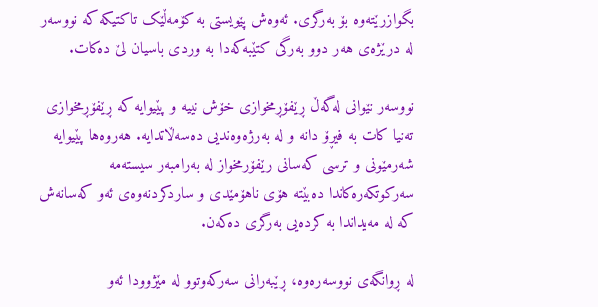بگوازرێتەوە بۆ بەرگری. ئەوەش پێویستی بە کۆمەڵێک تاکتیکە کە نووسەر لە درێژەی هەر دوو بەرگی کتێبەکەدا بە وردی باسیان لێ دەکات.

نووسەر نێوانی لەگەڵ ڕێفۆڕمخوازی خۆش نییە و پێیوایە کە ڕێفۆڕمخوازی تەنیا کات بە فیڕۆ دانە و لە بەرژەوەندیی دەسەڵاتدایە. هەروەها پێیوایە شەرمێونی و ترسی کەسانی رێفۆرمخواز لە بەرامبەر سیستەمە سەرکوتکەرەکاندا دەبێتە هۆی ناهۆمێدی و ساردکردنەوەی ئەو کەسانەش کە لە مەیداندا بە کردەیی بەرگری دەکەن.

لە ڕوانگەی نووسەرەوە، ڕێبەرانی سەرکەوتوو لە مێژوودا ئەو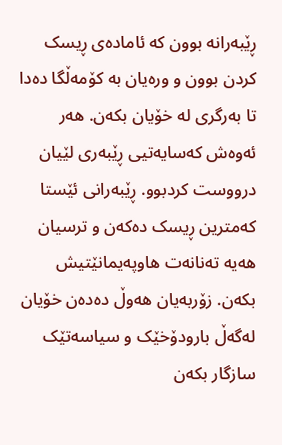ڕێبەرانە بوون کە ئامادەی ڕیسک کردن بوون و ورەیان بە کۆمەڵگا دەدا تا بەرگری لە خۆیان بکەن. هەر ئەوەش کەسایەتیی ڕێبەری لێیان درووست کردبوو. ڕێبەرانی ئێستا کەمترین ڕیسک دەکەن و ترسیان هەیە تەنانەت هاوپەیمانێتیش بکەن. زۆربەیان هەوڵ دەدەن خۆیان لەگەڵ بارودۆخێک و سیاسەتێک سازگار بکەن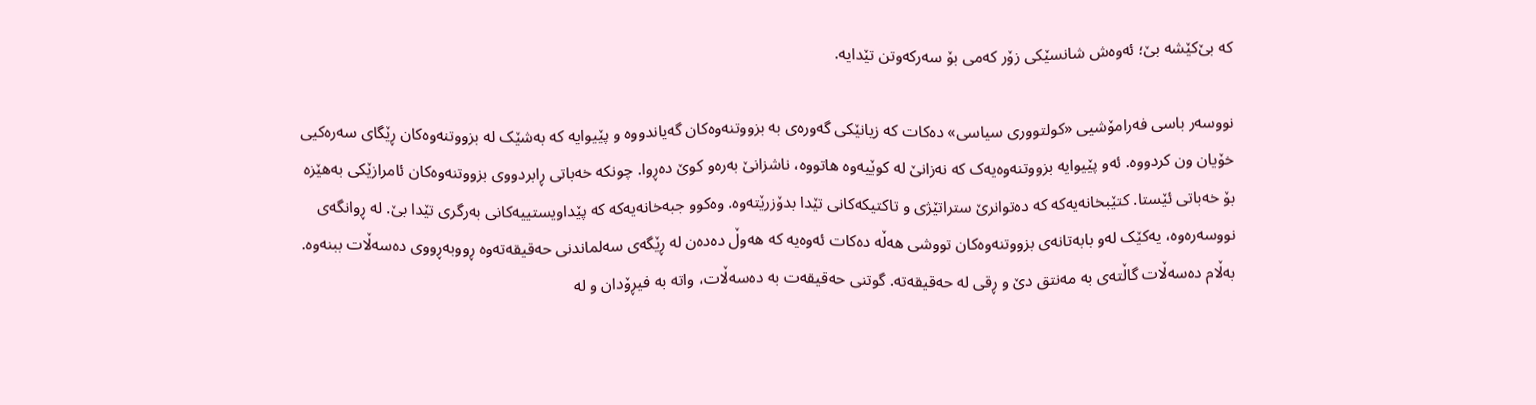کە بێ‌کێشە بێ؛ ئەوەش شانسێکی زۆر کەمی بۆ سەرکەوتن تێدایە.

نووسەر باسی فەرامۆشیی «کولتووری سیاسی» دەکات کە زیانێکی گەورەی بە بزووتنەوەکان گەیاندووە و پێیوایە کە بەشێک لە بزووتنەوەکان ڕێگای سەرەکیی خۆیان ون کردووە. ئەو پێیوایە بزووتنەوەیەک کە نەزانێ لە کوێیەوە هاتووە، ناشزانێ بەرەو کوێ دەڕوا. چونکە خەباتی ڕابردووی بزووتنەوەکان ئامرازێکی بەهێزە بۆ خەباتی ئێستا. کتێبخانەیەکە کە دەتوانرێ ستراتێژی و تاکتیکەکانی تێدا بدۆزرێتەوە. وەکوو جبەخانەیەکە کە پێداویستییەکانی بەرگری تێدا بێ. لە ڕوانگەی نووسەرەوە، یەکێک لەو بابەتانەی بزووتنەوەکان تووشی هەڵە دەکات ئەوەیە کە هەوڵ دەدەن لە ڕێگەی سەلماندنی حەقیقەتەوە ڕووبەڕووی دەسەڵات ببنەوە. بەڵام دەسەڵات گاڵتەی بە مەنتق دێ و ڕقی لە حەقیقەتە. گوتنی حەقیقەت بە دەسەڵات، واتە بە فیڕۆدان و لە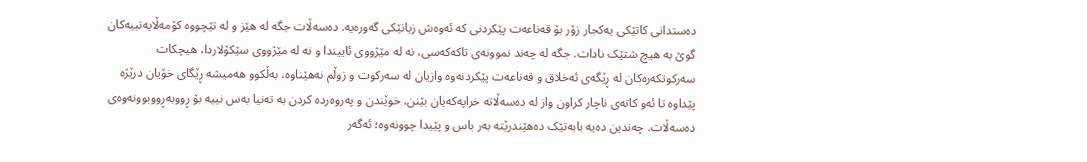دەستدانی کاتێکی یەکجار زۆر بۆ قەناعەت پێکردنی کە ئەوەش زیانێکی گەورەیە. دەسەڵات جگە لە هێز و لە تێچووە کۆمەڵایەتییەکان گوێ بە هیچ شتێک نادات. جگە لە چەند نموونەی تاکەکەسی، نە لە مێژووی ئاییندا و نە لە مێژووی سێکۆلاردا، هیچکات سەرکوتکەرەکان لە ڕێگەی ئەخلاق و قەناعەت پێکردنەوە وازیان لە سەرکوت و زوڵم نەهێناوە، بەڵکوو هەمیشە ڕێگای خۆیان درێژە پێداوە تا ئەو کاتەی ناچار کراون واز لە دەسەڵاتە خراپەکەیان بێنن. خوێندن و پەروەردە کردن بە تەنیا بەس نییە بۆ ڕووبەڕووبوونەوەی دەسەڵات. چەندین دەیە بابەتێک دەهێندرێتە بەر باس و پێیدا چوونەوە؛ ئەگەر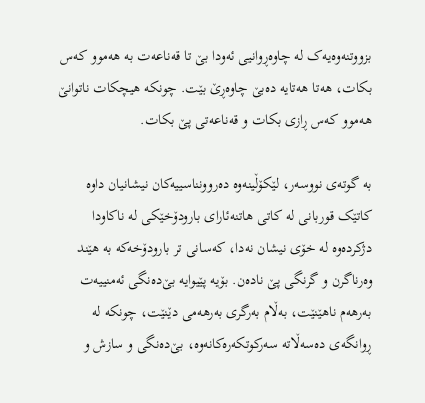بزووتنەوەیەک لە چاوەڕوانیی ئەودا بێ تا قەناعەت بە هەموو کەس بکات، هەتا هەتایە دەبێ چاوەڕێ بێت. چونکە هیچکات ناتوانێ هەموو کەس ڕازی بکات و قەناعەتی پێ بکات.

بە گوتەی نووسەر، لێکۆڵینەوە دەروونناسییەکان نیشانیان داوە کاتێک قوربانی لە کاتی هاتنەئارای بارودۆخێکی لە ناکاودا دژکردەوە لە خۆی نیشان نەدا، کەسانی تر بارودۆخەکە بە هێند وەرناگرن و گرنگی پێ نادەن. بۆیە پێیوایە بێ‌دەنگی ئەمنییەت بەرهەم ناهێنێت، بەڵام بەرگری بەرهەمی دێنێت، چونکە لە ڕوانگەی دەسەڵاتە سەرکوتکەرەکانەوە، بێ‌دەنگی و سازش و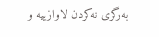بەرگری نەکردن لاوازییە و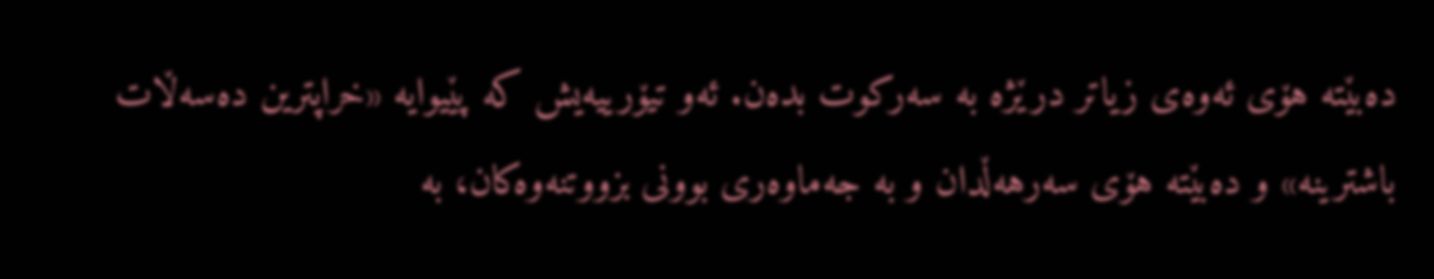دەبێتە هۆی ئەوەی زیاتر درێژە بە سەرکوت بدەن. ئەو تیۆرییەیش کە پێیوایە «خراپترین دەسەڵات باشترینە» و دەبێتە هۆی سەرهەڵدان و بە جەماوەری بوونی بزووتنەوەکان، بە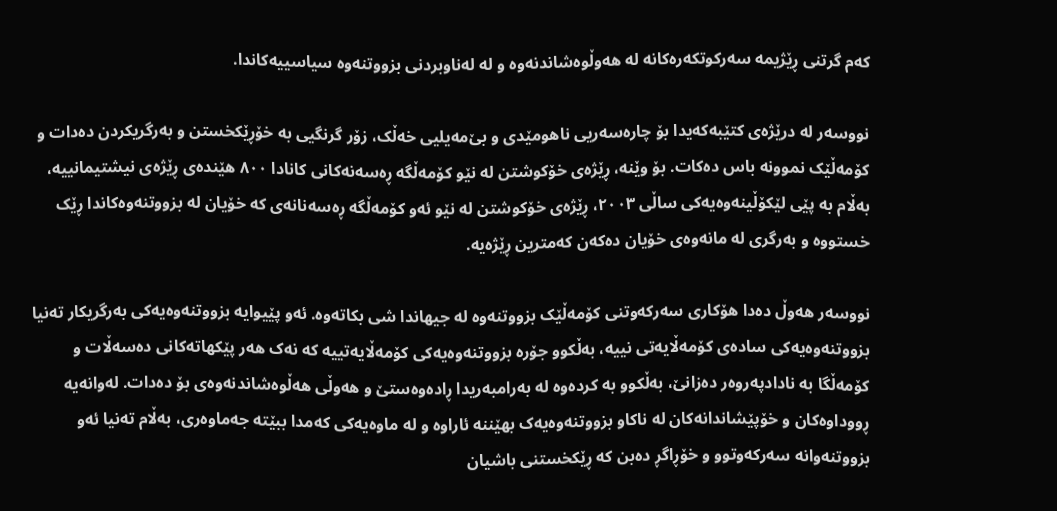کەم گرتنی ڕێژیمە سەرکوتکەرەکانە لە هەوڵوەشاندنەوە و لە لەناوبردنی بزووتنەوە سیاسییەکاندا.

نووسەر لە درێژەی کتێبەکەیدا بۆ چارەسەریی ناهومێدی و بێ‌مەیلیی خەڵک، زۆر گرنگیی بە خۆڕێکخستن و بەرگریکردن دەدات و کۆمەڵێک نموونە باس دەکات. بۆ وێنە، ڕێژەی خۆکوشتن لە نێو کۆمەڵگە ڕەسەنەکانی کانادا ٨٠٠ هێندەی ڕێژەی نیشتیمانییە، بەڵام بە پێی لێکۆڵینەوەیەکی ساڵی ٢٠٠٣، ڕێژەی خۆکوشتن لە نێو ئەو کۆمەڵگە ڕەسەنانەی کە خۆیان لە بزووتنەوەکاندا ڕێک خستووە و بەرگری لە مانەوەی خۆیان دەکەن کەمترین ڕێژەیە.

نووسەر هەوڵ دەدا هۆکاری سەرکەوتنی کۆمەڵێک بزووتنەوە لە جیهاندا شی بکاتەوە. ئەو پێیوایە بزووتنەوەیەکی بەرگریکار تەنیا بزووتنەوەیەکی سادەی کۆمەڵایەتی نییە، بەڵکوو جۆرە بزووتنەوەیەکی کۆمەڵایەتییە کە نەک هەر پێکهاتەکانی دەسەڵات و کۆمەڵگا بە نادادپەروەر دەزانێ، بەڵکوو بە کردەوە لە بەرامبەریدا ڕادەوەستێ و هەوڵی هەڵوەشاندنەوەی بۆ دەدات. لەوانەیە ڕووداوەکان و خۆپێشاندانەکان لە ناکاو بزووتنەوەیەک بهێننە ئاراوە و لە ماوەیەکی کەمدا ببێتە جەماوەری، بەڵام تەنیا ئەو بزووتنەوانە سەرکەوتوو و خۆڕاگڕ دەبن کە ڕێکخستنی باشیان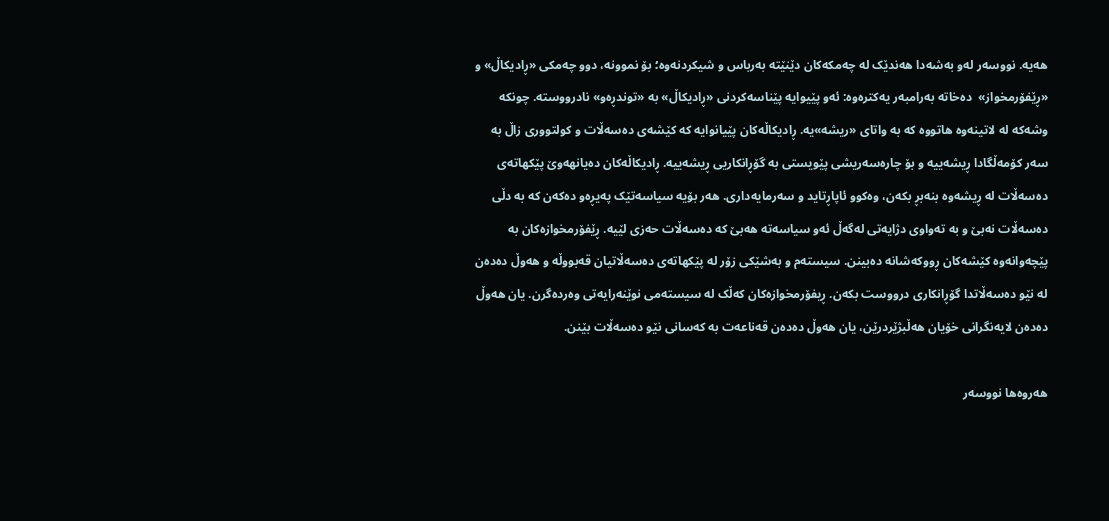هەیە. نووسەر لەو بەشەدا هەندێک لە چەمکەکان دێنێتە بەرباس و شیکردنەوە؛ بۆ نموونە، دوو چەمکی «ڕادیکاڵ» و «ڕێفۆرمخواز»  دەخاتە بەرامبەر یەکترەوە: ئەو پێیوایە پێناسەکردنی «ڕادیکاڵ» بە «توندڕەو» نادرووستە. چونکە وشەکە لە لاتینەوە هاتووە کە بە واتای «ریشە»یە. ڕادیکاڵەکان پێیانوایە کە کێشەی دەسەڵات و کولتووری زاڵ بە سەر کۆمەڵگادا ڕیشەییە و بۆ چارەسەریشی پێویستی بە گۆڕانکاریی ڕیشەییە. ڕادیکاڵەکان دەیانهەوێ پێکهاتەی دەسەڵات لە ڕیشەوە بنەبڕ بکەن، وەکوو ئاپاڕتاید و سەرمایەداری. هەر بۆیە سیاسەتێک پەیڕەو دەکەن کە بە دڵی دەسەڵات نەبێ و بە تەواوی دژایەتی لەگەڵ ئەو سیاسەتە هەبێ کە دەسەڵات حەزی لێیە. ڕێفۆرمخوازەکان بە پێچەوانەوە کێشەکان ڕووکەشانە دەبینن. سیستەم و بەشێکی زۆر لە پێکهاتەی دەسەڵاتیان قەبووڵە و هەوڵ دەدەن لە نێو دەسەڵاتدا گۆڕانکاری درووست بکەن. ڕیفۆرمخوازەکان کەڵک لە سیستەمی نوێنەرایەتی وەردەگرن. یان هەوڵ دەدەن لایەنگرانی خۆیان هەڵبژێردرێن، یان هەوڵ دەدەن قەناعەت بە کەسانی نێو دەسەڵات بێنن.

هەروەها نووسەر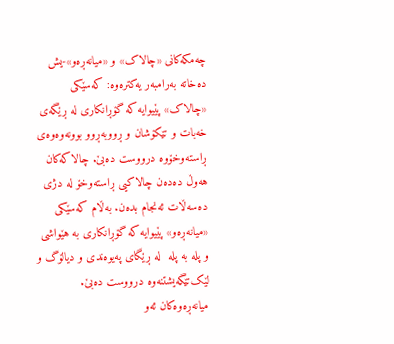چەمکەکانی «چالاک» و «میانەڕەو»-یش دەخاتە بەرامبەر یەکترەوە: كەسێکی «چالاک» پێیوایە کە گۆڕانکاری لە ڕێگەی خەبات و تێکۆشان و ڕووبەڕوو بوونەوەوەی ڕاستەوخۆوە درووست دەبێ. چالاکەکان هەوڵ دەدەن چالاکیی ڕاستەوخۆ لە دژی دەسەڵات ئەنجام بدەن. بەڵام کەسێکی «میانەڕەو» پێیوایە کە گۆڕانکاری بە هێواشی و پلە بە پلە  لە ڕێگای پەیوەندی و دیالۆگ و لێک‌تێگەیشتنەوە درووست دەبێ. میانەڕەوەکان ئەو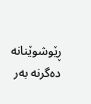ڕێوشوێنانە دەگرنە بەر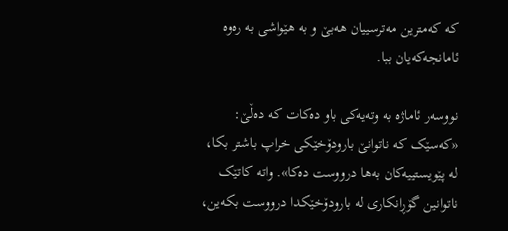کە کەمترین مەترسییان هەبێ و بە هێواشی بە رەوە ئامانجەکەیان ببا.

نووسەر ئاماژە بە وتەیەکی باو دەکات کە دەڵێ: «کەسێک کە ناتوانێ بارودۆخێکی خراپ باشتر بکا، لە پێویستییەکان بەها درووست دەکا». واتە کاتێک ناتوانین گۆڕانکاری لە بارودۆخێکدا درووست بکەین،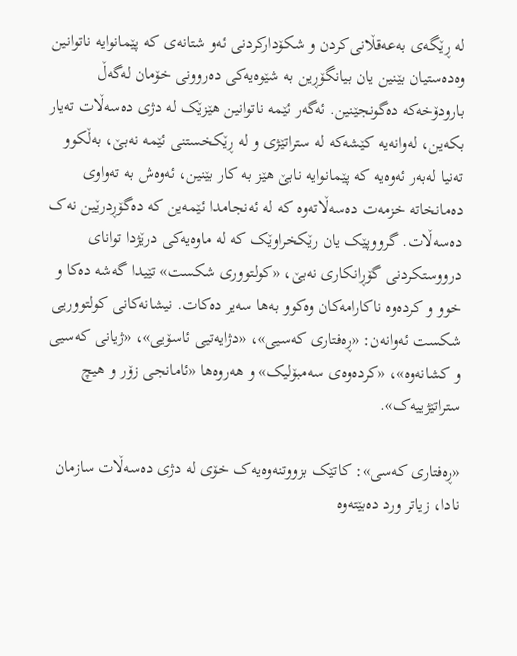لە ڕێگەی بەعەقڵانی‌کردن و شکۆدارکردنی ئەو شتانەی کە پێمانوایە ناتوانین وەدەستیان بێنین یان بیانگۆڕین بە شێوەیەکی دەروونی خۆمان لەگەڵ بارودۆخەکە دەگونجێنین. ئەگەر ئێمە ناتوانین هێزێک لە دژی دەسەڵات تەیار بکەین، لەوانەیە کێشەکە لە ستراتێژی و لە ڕێکخستنی ئێمە نەبێ، بەڵکوو تەنیا لەبەر ئەوەیە کە پێمانوایە نابێ هێز بە کار بێنین، ئەوەش بە تەواوی دەمانخاتە خزمەت دەسەڵاتەوە کە لە ئەنجامدا ئێمەین کە دەگۆڕدرێین نەک دەسەڵات. گرووپێک یان رێکخراوێک کە لە ماوەیەکی درێژدا توانای درووستکردنی گۆڕانکاری نەبێ، «کولتووری شکست» تێیدا گەشە دەکا و خوو و کردەوە ناکارامەکان وەکوو بەها سەیر دەکات. نیشانەکانی کولتووریی شکست ئەوانەن: «ڕەفتاری کەسیی»، «دژایەتیی ئاسۆیی»، «ژیانی کەسیی و کشانەوە»، «کردەوەی سەمبۆلیک» و هەروەها «ئامانجی زۆر و هیچ ستراتێژییەک».

«ڕەفتاری کەسی»: کاتێک بزووتنەوەیەک خۆی لە دژی دەسەڵات سازمان نادا، زیاتر ورد دەبێتەوە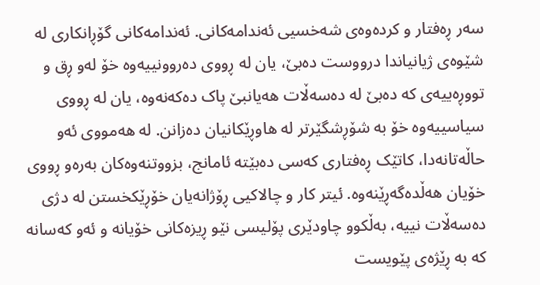سەر ڕەفتار و کردەوەی شەخسیی ئەندامەکانی. ئەندامەکانی گۆڕانکاری لە شێوەی ژیانیاندا درووست دەبێ، یان لە ڕووی دەروونییەوە خۆ لەو ڕق و تووڕەییەی کە دەبێ لە دەسەڵات هەیانبێ پاک دەکەنەوە، یان لە ڕووی سیاسییەوە خۆ بە شۆڕشگێرتر لە هاوڕێکانیان دەزانن. لە هەمووی ئەو حاڵەتانەدا، کاتێک ڕەفتاری کەسی دەبێتە ئامانج، بزووتنەوەکان بەرەو ڕووی خۆیان هەڵدەگەڕێنەوە. ئیتر کار و چالاکیی ڕۆژانەیان خۆڕێکخستن لە دژی دەسەڵات نییە، بەڵکوو چاودێری پۆلیسی نێو ڕیزەکانی خۆیانە و ئەو کەسانە کە بە ڕێژەی پێویست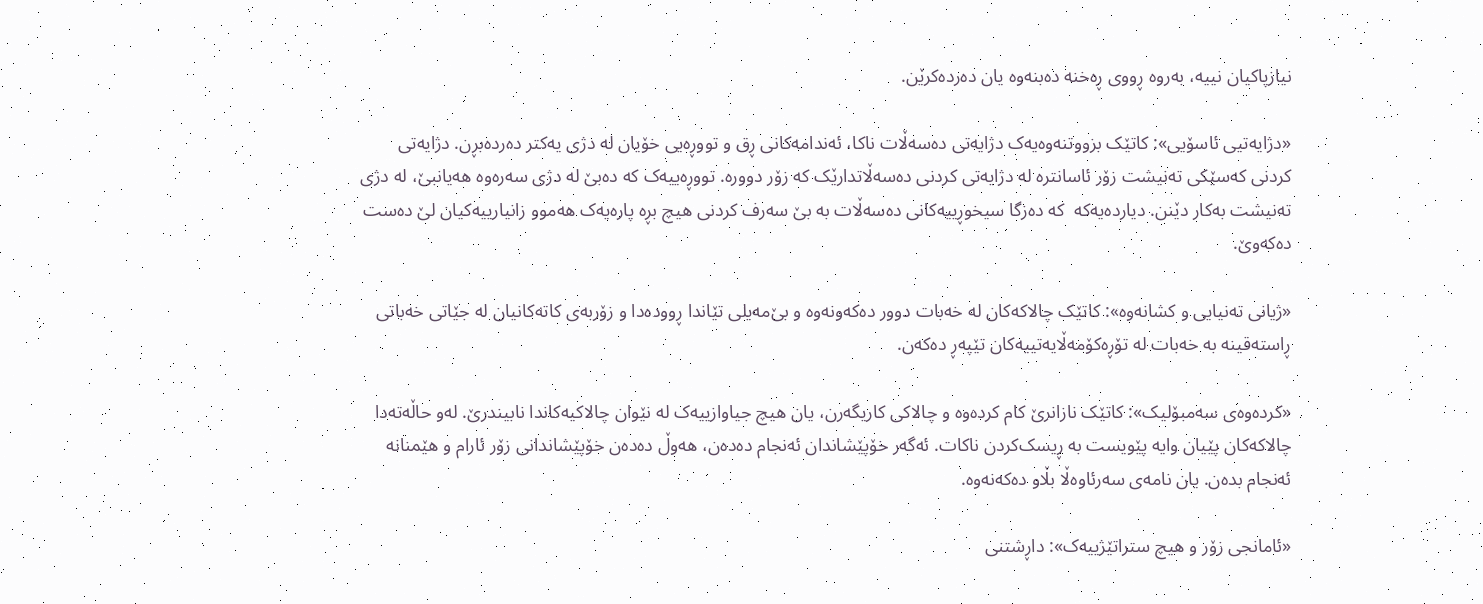نیازپاکیان نییە، بەروە ڕووی ڕەخنە دەبنەوە یان دەردەکرێن.

«دژایەتیی ئاسۆیی»: کاتێک بزووتنەوەیەک دژایەتی دەسەڵات ناکا، ئەندامەکانی ڕق و تووڕەیی خۆیان لە دژی یەکتر دەردەبڕن. دژایەتی کردنی کەسێکی تەنیشت زۆر ئاسانترە لە دژایەتی کردنی دەسەڵاتدارێک کە زۆر دوورە. تووڕەییەک کە دەبێ لە دژی سەرەوە هەیانبێ، لە دژی تەنیشت بەکار دێنن. دیاردەیەکە  کە دەزگا سیخوڕییەکانی دەسەڵات بە بێ سەرف کردنی هیچ بڕە پارەیەک هەموو زانیارییەکیان لێ دەست دەکەوێ.

«ژیانی تەنیایی و کشانەوە»: کاتێک چالاکەکان لە خەبات دوور دەکەونەوە و بێ‌مەیلی تێاندا ڕوودەدا و زۆربەی کاتەکانیان لە جێاتی خەباتی ڕاستەقینە بە خەبات لە تۆڕەکۆمەڵایەتییەکان تێپەڕ دەکەن.

«کردەوەی سەمبۆلیک»: کاتێک نازانرێ کام کردەوە و چالاکی کاریگەرن، یان هیچ جیاوازییەک لە نێوان چالاکیەکاندا نابیندرێ. لەو حاڵەتەدا چالاکەکان پێیان وایە پێویست بە ڕیسک‌کردن ناکات. ئەگەر خۆپێشاندان ئەنجام دەدەن، هەوڵ دەدەن خۆپێشاندانی زۆر ئارام و هێمنانە ئەنجام بدەن. یان نامەی سەرئاوەڵا بڵاو دەکەنەوە.

«ئامانجی زۆر و هیچ ستراتێژییەک»: داڕشتنی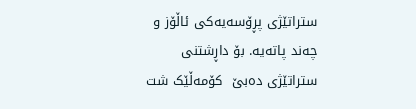ستراتێژی پڕۆسەیەکی ئاڵۆز و چەند پاتەیە. بۆ داڕشتنی ستراتێژی دەبێ  کۆمەڵێک شت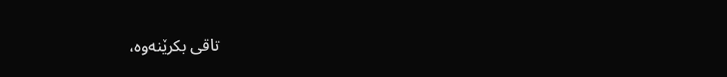تاقی بکرێنەوە،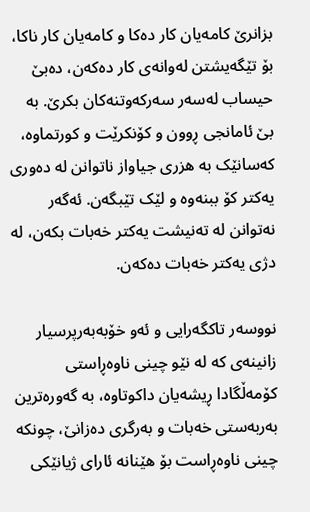بزانرێ کامەیان کار دەکا و کامەیان کار ناکا،   بۆ تێگەیشتن لەوانەی کار دەکەن، دەبێ حیساب لەسەر سەرکەوتنەکان بکرێ. بە بێ ئامانجی ڕوون و کۆنکرێت و کورتماوە، کەسانێک بە هزری جیاواز ناتوانن لە دەوری یەکتر کۆ ببنەوە و لێک تێبگەن. ئەگەر نەتوانن لە تەنیشت یەکتر خەبات بکەن، لە دژی یەکتر خەبات دەکەن.

نووسەر تاکگەرایی و ئەو خۆبەبەرپرسیار زانینەی کە لە نێو چینی ناوەڕاستی کۆمەڵگادا ڕیشەیان داکوتاوە، بە گەورەترین بەربەستی خەبات و بەرگری دەزانێ، چونکە چینی ناوەڕاست بۆ هێنانە ئارای ژیانێکی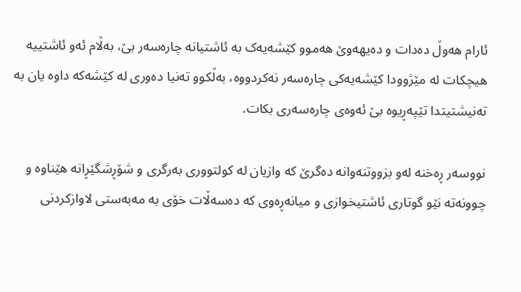ئارام هەوڵ دەدات و دەیهەوێ هەموو کێشەیەک بە ئاشتیانە چارەسەر بێ، بەڵام ئەو ئاشتییە هیچکات لە مێژوودا کێشەیەکی چارەسەر نەکردووە، بەڵکوو تەنیا دەوری لە کێشەکە داوە یان بە تەنیشتیتدا تێپەڕیوە بێ ئەوەی چارەسەری بکات.

نووسەر ڕەخنە لەو بزووتنەوانە دەگرێ کە وازیان لە کولتووری بەرگری و شۆڕشگێڕانە هێناوە و چوونەتە نێو گوتاری ئاشتیخوازی و میانەڕەوی کە دەسەڵات خۆی بە مەبەستی لاوازکردنی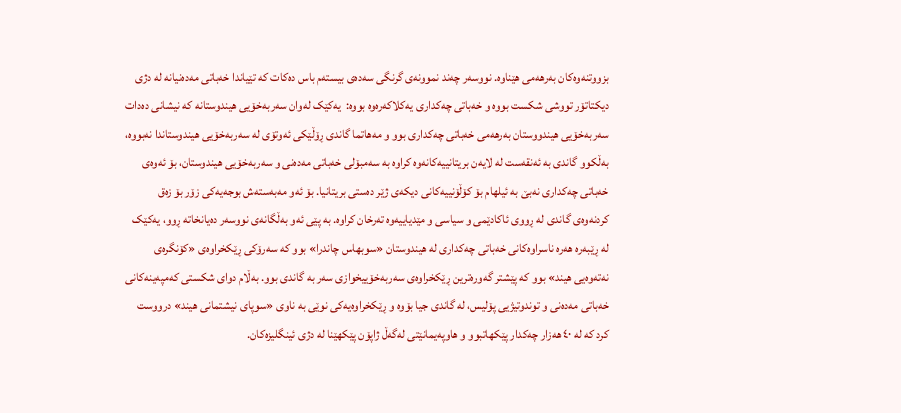بزووتنەوەکان بەرهەمی هێناوە. نووسەر چەند نموونەی گرنگی سەدەی بیستەم باس دەکات کە تێیاندا خەباتی مەدەنیانە لە دژی دیکتاتۆر تووشی شکست بووە و خەباتی چەکداری یەکلاکەرەوە بووە:  یەکێک لەوان سەربەخۆیی هیندوستانە کە نیشانی دەدات سەربەخۆیی هیندووستان بەرهەمی خەباتی چەکداری بوو و مەهاتما گاندی ڕۆڵێکی ئەوتۆی لە سەربەخۆیی هیندوستاندا نەبووە، بەڵکوو گاندی بە ئەنقەست لە لایەن بریتانییەکانەوە کراوە بە سەمبۆلی خەباتی مەدەنی و سەربەخۆیی هیندوستان، بۆ ئەوەی خەباتی چەکداری نەبێ بە ئیلهام بۆ کۆڵۆنییەکانی دیکەی ژێر دەستی بریتانیا. بۆ ئەو مەبەستەش بوجەیەکی زۆر بۆ زەق کردنەوەی گاندی لە ڕووی ئاکادێمی و سیاسی و مێدیاییەوە تەرخان کراوە. بە پێی ئەو بەڵگانەی نووسەر دەیانخاتە ڕوو، یەکێک لە ڕێبەرە هەرە ناسراوەکانی خەباتی چەکداری لە هیندوستان «سوبهاس چاندرا» بوو کە سەرۆکی ڕێکخراوەی «کۆنگرەی نەتەوەیی هیند» بوو کە پێشتر گەورەترین ڕێکخراوەی سەربەخۆییخوازی سەر بە گاندی بوو. بەڵام دوای شکستی کەمپەینەکانی خەباتی مەدەنی و توندوتیژیی پۆلیس، لە گاندی جیا بۆوە و ڕێکخراوەیەکی نوێی بە ناوی «سوپای نیشتمانی هیند» درووست کرد کە لە ٤٠ هەزار چەکدار پێکهاتبوو و هاوپەیمانێتی لەگەڵ ژاپۆن پێکهێنا لە دژی ئینگلیزەکان.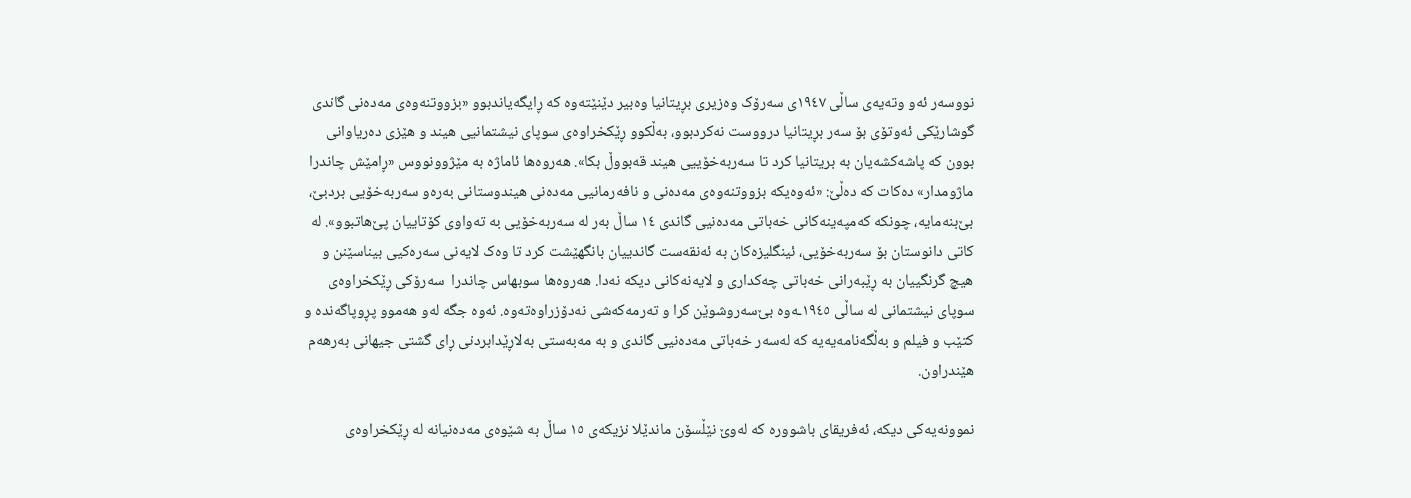نووسەر ئەو وتەیەی ساڵی ١٩٤٧ی سەرۆک وەزیری بڕیتانیا وەبیر دێنێتەوە کە ڕایگەیاندبوو «بزووتنەوەی مەدەنی گاندی گوشارێکی ئەوتۆی بۆ سەر بڕیتانیا درووست نەکردبوو، بەڵکوو ڕێکخراوەی سوپای نیشتمانیی هیند و هێزی دەریاوانی بوون کە پاشەکشەیان بە بریتانیا کرد تا سەربەخۆییی هیند قەبووڵ بکا». هەروەها ئاماژە بە مێژوونووس «ڕامێش چاندرا ماژومدار» دەکات کە دەڵێ: «ئەوەیکە بزووتنەوەی مەدەنی و نافەرمانیی مەدەنی هیندوستانی بەرەو سەربەخۆیی بردبێ، بێ‌بنەمایە، چونکە کەمپەینەکانی خەباتی مەدەنیی گاندی ١٤ ساڵ بەر لە سەربەخۆیی بە تەواوی کۆتاییان پێ‌هاتبوو». لە کاتی دانوستان بۆ سەربەخۆیی، ئینگلیزەکان بە ئەنقەست گاندییان بانگهێشت کرد تا وەک لایەنی سەرەکیی بیناسێنن و هیچ گرنگییان بە ڕێبەرانی خەباتی چەکداری و لایەنەکانی دیکە نەدا. هەروەها سوبهاس چاندرا  سەرۆکی ڕێکخراوەی سوپای نیشتمانی لە ساڵی ١٩٤٥ـەوە بێ‌سەروشوێن کرا و تەرمەکەشی نەدۆزراوەتەوە. ئەوە جگە لەو هەموو پڕوپاگەندە و کتێب و فیلم و بەڵگەنامەیەیە کە لەسەر خەباتی مەدەنیی گاندی و بە مەبەستی بەلاڕێدابردنی ڕای گشتی جیهانی بەرهەم هێندراون.

نموونەیەکی دیکە، ئەفریقای باشوورە کە لەوێ نێڵسۆن ماندێلا نزیکەی ١٥ ساڵ بە شێوەی مەدەنیانە لە ڕێکخراوەی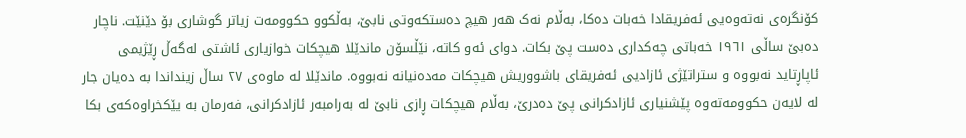کۆنگرەی نەتەوەیی ئەفریقادا خەبات دەکا، بەڵام نەک هەر هیچ دەستکەوتی نابێ، بەڵکوو حکوومەت زیاتر گوشاری بۆ دێنێت. ناچار دەبێ ساڵی ١٩٦١ خەباتی چەکداری دەست پێ بکات. دوای ئەو کاتە، نێڵسۆن ماندێلا هیچکات خوازیاری ئاشتی لەگەڵ ڕێژیمی ئاپاڕتاید نەبووە و ستراتێژی ئازادیی ئەفریقای باشووریش هیچکات مەدەنیانە نەبووە. ماندێلا لە ماوەی ٢٧ ساڵ زینداندا بە دەیان جار لە لایەن حکوومەتەوە پێشنیاری ئازادکرانی پێ دەدرێ، بەڵام هیچکات ڕازی نابێ لە بەرامبەر ئازادکرانی، فەرمان بە يێکخراوەکەی بکا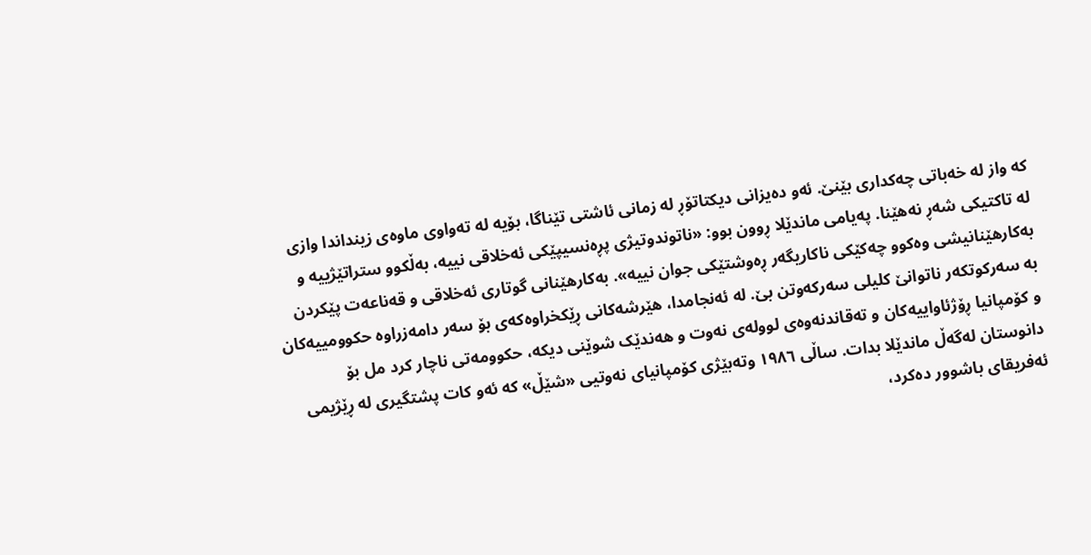کە واز لە خەباتی چەکداری بێنێ. ئەو دەیزانی دیکتاتۆڕ لە زمانی ئاشتی تێناگا، بۆیە لە تەواوی ماوەی زینداندا وازی لە تاکتیکی شەڕ نەهێنا. پەیامی ماندێلا ڕوون بوو: «ناتوندوتیژی پڕەنسیپێکی ئەخلاقی نییە، بەڵکوو ستراتێژییە و بەکارهێنانیشی وەکوو چەکێکی ناکاریگەر ڕەوشتێکی جوان نییە». بەکارهێنانی گوتاری ئەخلاقی و قەناعەت پێکردن بە سەرکوتکەر ناتوانێ کلیلی سەرکەوتن بێ. لە ئەنجامدا، هێرشەکانی ڕێکخراوەکەی بۆ سەر دامەزراوە حکوومییەکان و کۆمپانیا ڕۆژئاواییەکان و تەقاندنەوەی لوولەی نەوت و هەندێک شوێنی دیکە، حکوومەتی ناچار کرد مل بۆ دانوستان لەگەڵ ماندێلا بدات. ساڵی ١٩٨٦ وتەبێژی کۆمپانیای نەوتیی «شێڵ» کە ئەو کات پشتگیری لە ڕێژیمی ئەفریقای باشوور دەکرد،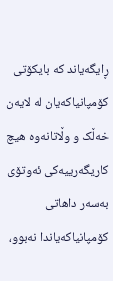ڕایگەیاند کە بایکۆتی کۆمپانیاکەیان لە لایەن خەڵک و وڵاتانەوە هیچ کاریگەرییەکی ئەوتۆی بەسەر داهاتی کۆمپانیاکەیاندا نەبوو،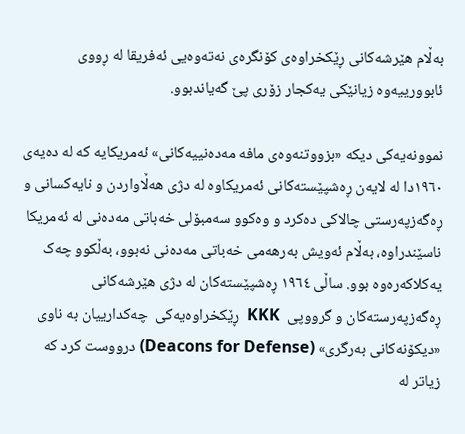بەڵام هێرشەکانی ڕێکخراوەی کۆنگرەی نەتەوەیی ئەفریقا لە ڕووی ئابوورییەوە زیانێکی یەکجار زۆری پێ گەیاندبوو.

نموونەیەکی دیکە «بزووتنەوەی مافە مەدەنییەکانی» ئەمریکایە کە لە دەیەی ١٩٦٠دا لە لایەن ڕەشپێستەکانی ئەمریکاوە لە دژی هەڵاواردن و نایەکسانی و ڕەگەزپەرستی چالاکی دەکرد و وەکوو سەمبۆلی خەباتی مەدەنی لە ئەمریکا ناسێندراوە، بەڵام ئەویش بەرهەمی خەباتی مەدەنی نەبوو، بەڵکوو چەک یەکلاکەرەوە بوو. ساڵی ١٩٦٤ ڕەشپێستەکان لە دژی هێرشەکانی ڕەگەزپەرستەکان و گرووپی  KKK  ڕێکخراوەیەکی  چەکدارییان بە ناوی «دیکۆنەکانی بەرگری» (Deacons for Defense) درووست کرد کە زیاتر لە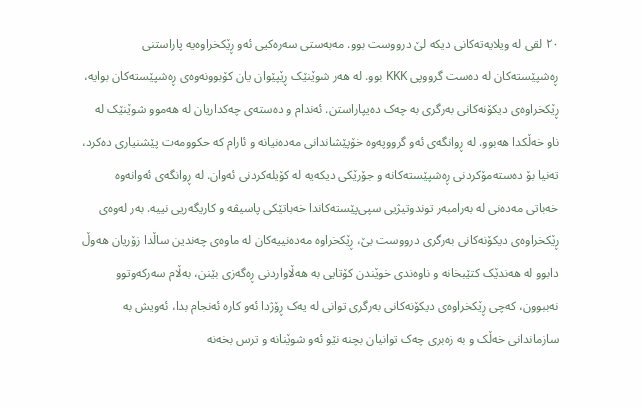٢٠ لقی لە ویلایەتەکانی دیکە لێ درووست بوو. مەبەستی سەرەکیی ئەو ڕێکخراوەیە پاراستنی ڕەشپێستەکان لە دەست گرووپی KKK بوو. لە هەر شوێنێک ڕێپێوان یان کۆبوونەوەی ڕەشپێستەکان بوایە، ڕێکخراوەی دیکۆنەکانی بەرگری بە چەک دەیپاراستن. ئەندام و دەستەی چەکداریان لە هەموو شوێنێک لە ناو خەڵکدا هەبوو. لە ڕوانگەی ئەو گرووپەوە خۆپێشاندانی مەدەنیانە و ئارام کە حکوومەت پێشنیاری دەکرد، تەنیا بۆ دەستەمۆکردنی ڕەشپێستەکانە و جۆرێکی دیکەیە لە کۆیلەکردنی ئەوان. لە ڕوانگەی ئەوانەوە خەباتی مەدەنی لە بەرامبەر توندوتیژیی سپی‌پێستەکاندا خەباتێکی پاسیڤە و کاریگەریی نییە. بەر لەوەی ڕێکخراوەی دیکۆنەکانی بەرگری درووست بێ، ڕێکخراوە مەدەنییەکان لە ماوەی چەندین ساڵدا زۆریان هەوڵ دابوو لە هەندێک کتێبخانە و ناوەندی خوێندن کۆتایی بە هەڵاواردنی ڕەگەزی بێنن، بەڵام سەرکەوتوو نەببوون، کەچی ڕێکخراوەی دیکۆنەکانی بەرگری توانی لە یەک ڕۆژدا ئەو کارە ئەنجام بدا، ئەویش بە سازماندانی خەڵک و بە زەبری چەک توانیان بچنە نێو ئەو شوێنانە و ترس بخەنە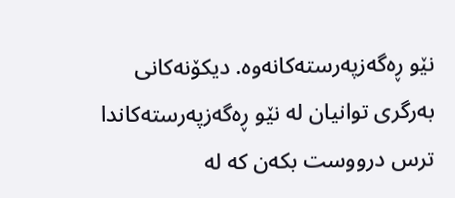نێو ڕەگەزپەرستەکانەوە. دیکۆنەکانی بەرگری توانیان لە نێو ڕەگەزپەرستەکاندا ترس درووست بکەن کە لە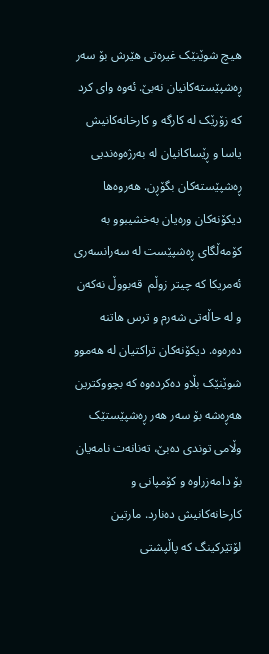هیچ شوێنێک غیرەتی هێرش بۆ سەر ڕەشپێستەکانیان نەبێ. ئەوە وای کرد کە زۆرێک لە کارگە و کارخانەکانیش یاسا و ڕێساکانیان لە بەرژەوەندیی ڕەشپێستەکان بگۆڕن. هەروەها دیکۆنەکان ورەیان بەخشیبوو بە کۆمەڵگای ڕەشپێست لە سەرانسەری ئەمریکا کە چیتر زوڵم  قەبووڵ نەکەن و لە حاڵەتی شەرم و ترس هاتنە دەرەوە. دیکۆنەکان تراکتیان لە هەموو شوێنێک بڵاو دەکردەوە کە بچووکترین هەڕەشە بۆ سەر هەر ڕەشپێستێک وڵامی توندی دەبێ، تەنانەت نامەیان بۆ دامەزراوە و کۆمپانی و کارخانەکانیش دەنارد. مارتین لۆتێرکینگ کە پاڵپشتی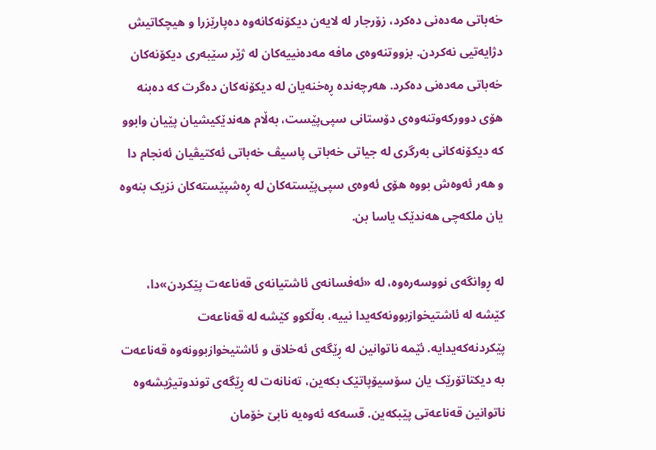خەباتی مەدەنی دەکرد، زۆرجار لە لایەن دیکۆنەکانەوە دەپارێزرا و هیچکاتیش دژایەتیی نەکردن. بزووتنەوەی مافە مەدەنییەکان لە ژێر سێبەری دیکۆنەکان خەباتی مەدەنی دەکرد. هەرچەندە ڕەخنەیان لە دیکۆنەکان دەگرت کە دەبنە هۆی دوورکەوتنەوەی دۆستانی سپی‌پێست، بەڵام هەندێکیشیان پێیان وابوو کە دیکۆنەکانی بەرگری لە جیاتی خەباتی پاسیڤ خەباتی ئەکتیڤیان ئەنجام دا و هەر ئەوەش بووە هۆی ئەوەی سپی‌پێستەکان لە ڕەشپێستەکان نزیک بنەوە یان ملکەچی هەندێک یاسا بن.

لە ڕوانگەی نووسەرەوە، لە «ئەفسانەی ئاشتیانەی قەناعەت پێکردن»دا، کێشە لە ئاشتیخوازبوونەکەیدا نییە، بەڵکوو کێشە لە قەناعەت پێکردنەکەیدایە. ئێمە ناتوانین لە ڕێگەی ئەخلاق و ئاشتیخوازبوونەوە قەناعەت بە دیکتاتۆرێک یان سۆسیۆپاتێک بکەین، تەنانەت لە ڕێگەی توندوتیژیشەوە ناتوانین قەناعەتی پێبکەین. قسەکە ئەوەیە نابێ خۆمان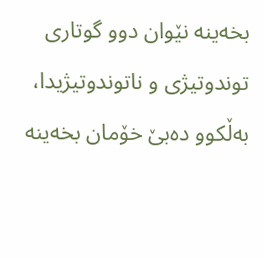بخەینە نێوان دوو گوتاری توندوتیژی و ناتوندوتیژیدا، بەڵکوو دەبێ خۆمان بخەینە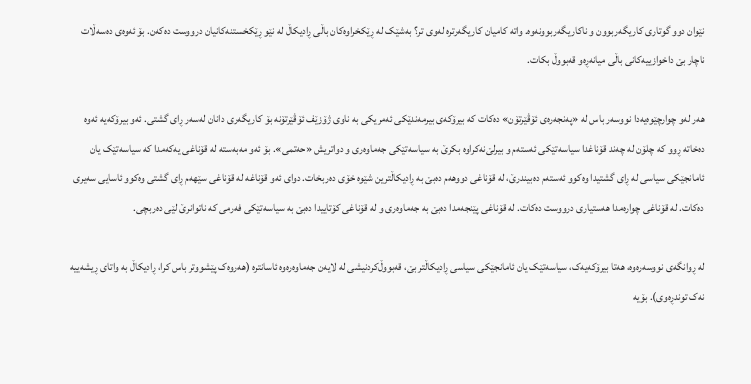نێوان دوو گوتاری کاریگەربوون و ناکاریگەربوونەوە. واتە کامیان کاریگەرترە لەوی تر؟ بەشێک لە ڕێکخراوەکان باڵی ڕادیکاڵ لە نێو ڕێکخستنەکانیان درووست دەکەن. بۆ ئەوەی دەسەڵات ناچار بێ داخوازییەکانی باڵی میانەڕەو قەبووڵ بکات.

هەر لەو چوارچێوەیەدا نووسەر باس لە «پەنجەرەی ئۆڤێرتۆن» دەکات کە بیرۆکەی بیرمەندێکی ئەمریکی بە ناوی ژۆزێف ئۆڤێرتۆنە بۆ کاریگەری دانان لەسەر ڕای گشتی. ئەو بیرۆکەیە ئەوە دەخاتە ڕوو کە چلۆن لە چەند قۆناغدا سیاسەتێکی ئەستەم و بیرلێ‌نەکراوە بکرێ بە سیاسەتێکی جەماوەری و دواتریش «حەتمی». بۆ ئەو مەبەستە لە قۆناغی یەکەمدا کە سیاسەتێک یان ئامانجێکی سیاسی لە ڕای گشتیدا وەکوو ئەستەم دەبیندرێ، لە قۆناغی دووهەم دەبێ بە ڕادیکاڵترین شێوە خۆی دەربخات. دوای ئەو قۆناغە لە قۆناغی سێهەم ڕای گشتی وەکوو ئاسایی سەیری دەکات. لە قۆناغی چوارەمدا هەستیاری درووست دەکات. لە قۆناغی پێنجەمدا دەبێ بە جەماوەری و لە قۆناغی کۆتاییدا دەبێ بە سیاسەتێکی فەرمی کە ناتوانرێ لێی دەربچی.

لە ڕوانگەی نووسەرەوە، هەتا بیرۆکەیەک، سیاسەتێک یان ئامانجێکی سیاسی ڕادیکاڵتر بێ، قەبووڵ‌کردنیشی لە لایەن جەماوەرەوە ئاسانترە (هەروەک پێشووتر باس کرا، ڕادیکاڵ بە واتای ڕیشەییە نەک توندڕەوی). بۆیە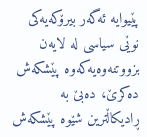پێیوایە ئەگەر بیرۆکەیەکی نوێی سیاسی لە لایەن بزووتنەوەیەکەوە پێشکەش دەکرێ، دەبێ بە ڕادیکاڵترین شێوە پێشکەش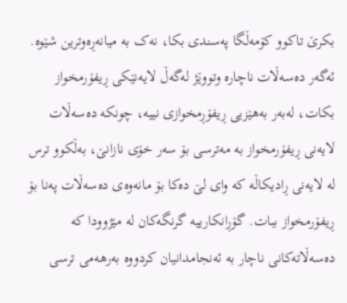بکرێ تاکوو کۆمەڵگا پەسندی بکا، نەک بە میانەڕەوترین شێوە. ئەگەر دەسەڵات ناچارە وتووێژ لەگەڵ لایەنێکی ڕیفۆرمخواز بکات، لەبەر بەهێزیی ڕیفۆڕمخوازی نییە، چونکە دەسەڵات لایەنی ڕیفۆرمخواز بە مەترسی بۆ سەر خۆی نازانێ، بەڵکوو ترس لە لایەنی ڕادیکاڵە کە وای لێ دەکا بۆ مانەوەی دەسەڵات پەنا بۆ ڕیفۆرمخواز ببات. گۆڕانکارییە گرنگەکان لە مێژوودا کە دەسەڵاتەکانی ناچار بە ئەنجامدانیان کردووە بەرهەمی ترسی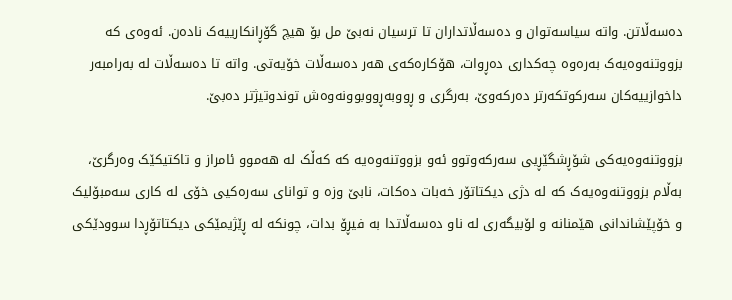دەسەڵاتن. واتە سیاسەتوان و دەسەڵاتداران تا ترسیان نەبێ مل بۆ هیچ گۆڕانکارییەک نادەن. ئەوەی کە بزووتنەوەیەک بەرەوە چەکداری دەڕوات، هۆکارەکەی هەر دەسەڵات خۆیەتی. واتە تا دەسەڵات لە بەرامبەر داخوازییەکان سەرکوتکەرتر دەرکەوێ، بەرگری و ڕووبەڕووبوونەوەش توندوتیژتر دەبێ.

بزووتنەوەیەکی شۆڕشگێڕیی سەرکەوتوو ئەو بزووتنەوەیە کە کەڵک لە هەموو ئامراز و تاکتیکێک وەرگرێ، بەڵام بزووتنەوەیەک کە لە دژی دیکتاتۆر خەبات دەکات، نابێ وزە و توانای سەرەکیی خۆی لە کاری سەمبۆلیک و خۆپێشاندانی هێمنانە و لۆبیگەری لە ناو دەسەڵاتدا بە فیڕۆ بدات، چونکە لە ڕێژیمێکی دیکتاتۆڕدا سوودێکی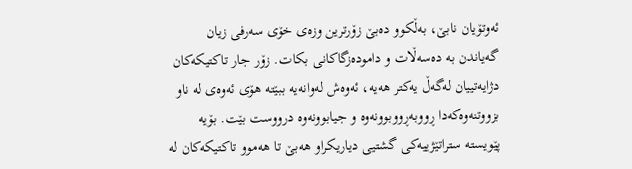ئەوتۆیان نابێ، بەڵکوو دەبێ زۆرترین وزەی خۆی سەرفی زیان گەیاندن بە دەسەڵات و دامودەزگاکانی بکات. زۆر جار تاکتیکەکان دژایەتییان لەگەڵ یەکتر هەیە، ئەوەش لەوانەیە ببێتە هۆی ئەوەی لە ناو بزووتنەوەکەدا ڕووبەڕووبوونەوە و جیابوونەوە درووست بێت. بۆیە پێویستە ستراتێژییەکی گشتیی دیاریکراو هەبێ تا هەموو تاکتیکەکان لە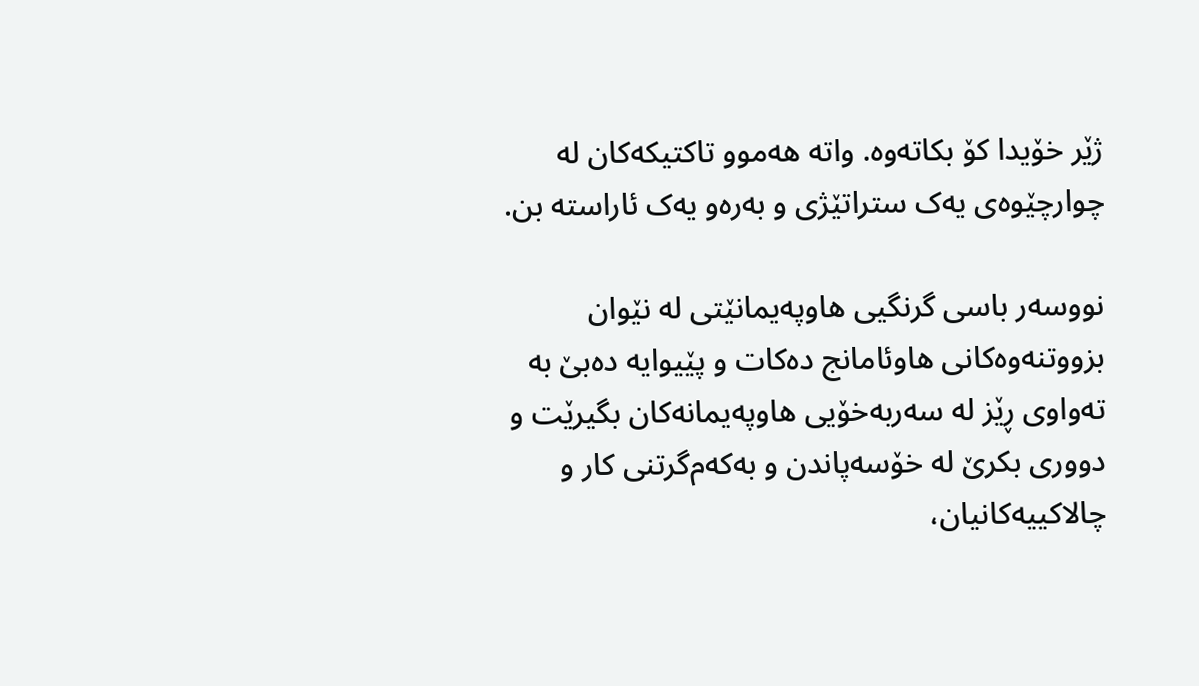ژێر خۆیدا کۆ بکاتەوە. واتە هەموو تاکتیکەکان لە چوارچێوەی یەک ستراتێژی و بەرەو یەک ئاراستە بن.

نووسەر باسی گرنگیی هاوپەیمانێتی لە نێوان بزووتنەوەکانی هاوئامانج دەکات و پێیوایە دەبێ بە تەواوی ڕێز لە سەربەخۆیی هاوپەیمانەکان بگیرێت و دووری بکرێ لە خۆسەپاندن و بەکەم‌گرتنی کار و چالاکییەکانیان،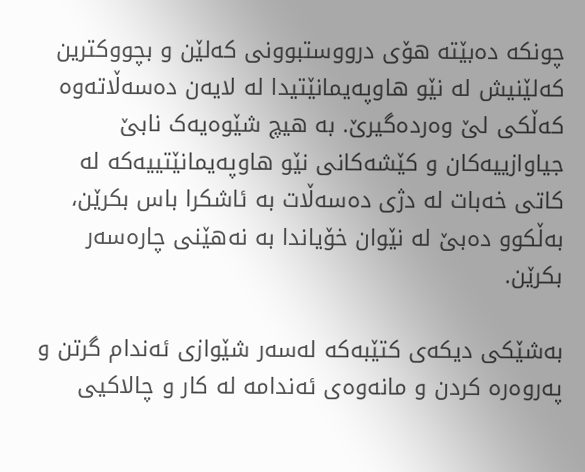چونکە دەبێتە هۆی درووستبوونی کەلێن و بچووکترین کەلێنیش لە نێو هاوپەیمانێتیدا لە لایەن دەسەڵاتەوە کەڵکی لێ وەردەگیرێ. بە هیچ شێوەیەک نابێ جیاوازییەکان و کێشەکانی نێو هاوپەیمانێتییەکە لە کاتی خەبات لە دژی دەسەڵات بە ئاشکرا باس بکرێن، بەڵکوو دەبێ لە نێوان خۆیاندا بە نەهێنی چارەسەر بکرێن.

بەشێکی دیکەی کتێبەکە لەسەر شێوازی ئەندام گرتن و پەروەرە کردن و مانەوەی ئەندامە لە کار و چالاکیی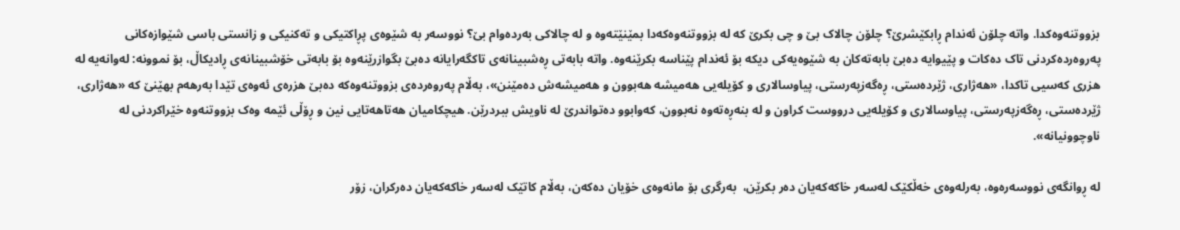بزووتنەوەکدا. واتە چلۆن ئەندام ڕابکێشرێ؟ چلۆن چالاک بێ و چی بکرێ کە لە بزووتنەوەکەدا بمێنێتەوە و لە چالاکی بەردەوام بێ؟ نووسەر بە شێوەی پڕاکتیکی و تەکنیکی و زانستی باسی شێوازەکانی پەروەردەکردنی تاک دەکات و پێیوایە دەبێ بابەتەکان بە شێوەیەکی دیکە بۆ ئەندام پێناسە بکرێنەوە. واتە بابەتی ڕەشبینانەی تاکگەرایانە دەبێ بگوازرێنەوە بۆ بابەتی خۆشبینانەی ڕادیکاڵ، بۆ نموونە: لەوانەیە لە هزری کەسیی تاکدا، «هەژاری، ژێردەستی، ڕەگەزپەرستی، پیاوسالاری و کۆیلەیی هەمیشە هەبوون و هەمیشەش دەمێنن»، بەڵام پەروەردەی بزووتنەوەکە دەبێ هزرەی ئەوەی تێدا بەرهەم بهێنێ کە «هەژاری، ژێردەستی، ڕەگەزپەرستی، پیاوسالاری و کۆیلەیی درووست کراون و لە بنەڕەتەوە نەبوون، کەوابوو دەتواندرێ لە ناویش ببردرێن. هیچکامیان هەتاهەتایی نین و ڕۆڵی ئێمە وەک بزووتنەوە خێراکردنی لە ناوچوونیانە».

لە ڕوانگەی نووسەرەوە، بەرلەوەی خەڵکێک لەسەر خاکەکەیان دەر بکرێن،  بەرگری بۆ مانەوەی خۆیان دەکەن، بەڵام کاتێک لەسەر خاکەکەیان دەرکران، زۆر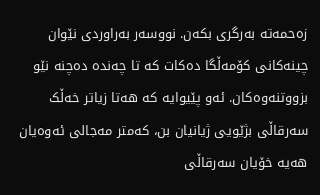زەحمەتە بەرگری بکەن. نووسەر بەراوردی نێوان چینەکانی کۆمەڵگا دەکات کە تا چەندە دەچنە نێو بزووتنەوەکان. ئەو پێیوایە کە هەتا زیاتر خەڵک سەرقاڵی بژێویی ژیانیان بن، کەمتر مەجالی ئەوەیان هەیە خۆیان سەرقاڵی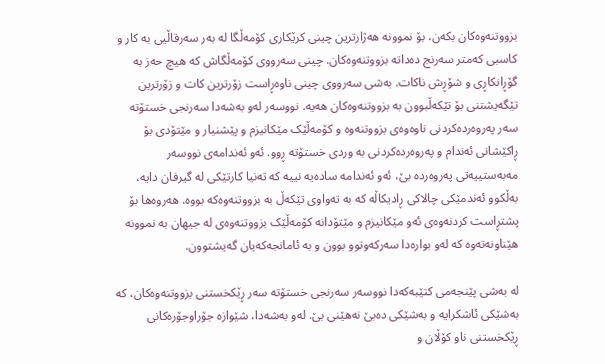بزووتنەوەکان بکەن، بۆ نموونە هەژارترین چینی کرێکاری کۆمەڵگا لە بەر سەرقاڵیی بە کار و کاسبی کەمتر سەرنج دەداتە بزووتنەوەکان. چینی سەرووی کۆمەڵگاش کە هیچ حەز بە گۆڕانکاڕی و شۆڕش ناکات. بەشی سەرووی چینی ناوەڕاست زۆرترین کات و زۆرترین تێگەیشتنی بۆ تێکەڵبوون بە بزووتنەوەکان هەیە. نووسەر لەو بەشەدا سەرنجی خستۆتە سەر پەروەردەکردنی ناوەوەی بزووتنەوە و کۆمەڵێک مێکانیزم و پێشنیار و مێتۆدی بۆ ڕاکێشانی ئەندام و پەروەردەکردنی بە وردی خستۆتە ڕوو. ئەو ئەندامەی نووسەر مەبەستییەتی پەروەردە بێ، ئەو ئەندامە سادەیە نییە کە تەنیا کارتێکی لە گیرفان دایە، بەڵکوو ئەندمێکی چالاکی ڕادیکاڵە کە بە تەواوی تێکەڵ بە بزووتنەوەکە بووە. هەروەها بۆ پشتڕاست کردنەوەی ئەو مێکانیزم و مێتۆدانە کۆمەڵێک بزووتنەوەی لە جیهان بە نموونە هێناونەتەوە کە لەو بوارەدا سەرکەوتوو بوون و بە ئامانجەکەیان گەیشتوون.

لە بەشی پێنجەمی کتێبەکەدا نووسەر سەرنجی خستۆتە سەر ڕێکخستنی بزووتنەوەکان، کە بەشێکی ئاشکرایە و بەشێکی دەبێ نەهێنی بێ. لەو بەشەدا، شێوازە جۆراوجۆرەکانی ڕێکخستنی ناو کۆڵان و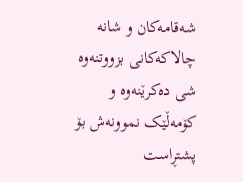شەقامەکان و شانە چالاکەکانی بزووتنەوە شی دەکرێنەوە و کۆمەڵێک نموونەش بۆ پشتڕاست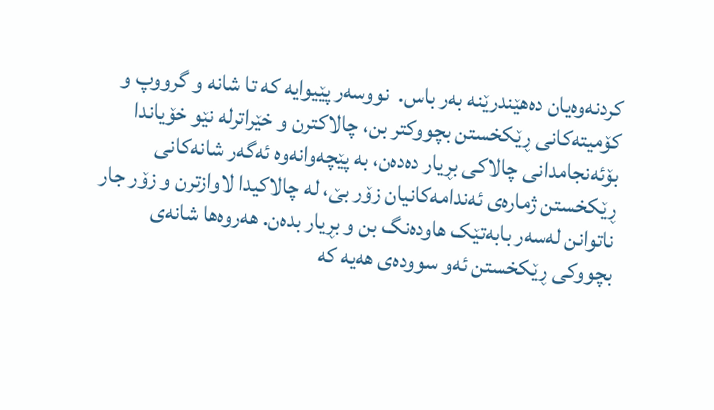کردنەوەیان دەهێندرێنە بەر باس.  نووسەر پێیوایە کە تا شانە و گرووپ و کۆمیتەکانی ڕێکخستن بچووکتر بن، چالاکترن و خێراترلە نێو خۆیاندا بۆئەنجامدانی چالاکی بڕیار دەدەن، بە پێچەوانەوە ئەگەر شانەکانی ڕێکخستن ژمارەی ئەندامەکانیان زۆر بێ، لە چالاکیدا لاوازترن و زۆر جار ناتوانن لەسەر بابەتێک هاودەنگ بن و بڕیار بدەن. هەروەها شانەی بچووکی ڕێکخستن ئەو سوودەی هەیە کە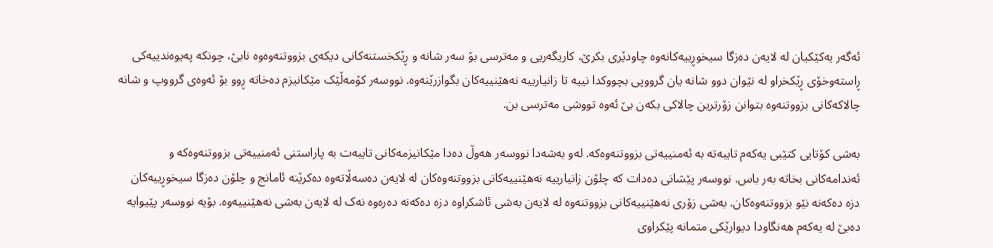ئەگەر یەکێکیان لە لایەن دەزگا سیخوڕییەکانەوە چاودێری بکرێ، کاریگەریی و مەترسی بۆ سەر شانە و ڕێکخستنەکانی دیکەی بزووتنەوەوە نابێ، چونکە پەیوەندییەکی ڕاستەوخۆی ڕێکخراو لە نێوان دوو شانە یان گرووپی بچووکدا نییە تا زانیارییە نەهێنییەکان بگوازرێنەوە. نووسەر کۆمەڵێک مێکانیزم دەخاتە ڕوو بۆ ئەوەی گرووپ و شانە چالاکەکانی بزووتنەوە بتوانن زۆرترین چالاکی بکەن بێ ئەوە تووشی مەترسی بن.

بەشی کۆتایی کتێبی یەکەم تایبەتە بە ئەمنییەتی بزووتنەوەکە. لەو بەشەدا نووسەر هەوڵ دەدا مێکانیزمەکانی تایبەت بە پاراستنی ئەمنییەتی بزووتنەوەکە و ئەندامەکانی بخاتە بەر باس. نووسەر پێشانی دەدات کە چلۆن زانیارییە نەهێنییەکانی بزووتنەوەکان لە لایەن دەسەڵاتەوە دەکرێنە ئامانج و چلۆن دەزگا سیخوڕییەکان دزە دەکەنە نێو بزووتنەوەکان. بەشی زۆری نەهێنییەکانی بزووتنەوە لە لایەن بەشی ئاشکراوە دزە دەکەنە دەرەوە نەک لە لایەن بەشی نەهێنییەوە. بۆیە نووسەر پێیوایە دەبێ لە یەکەم هەنگاودا دیوارێکی متمانە پێکراوی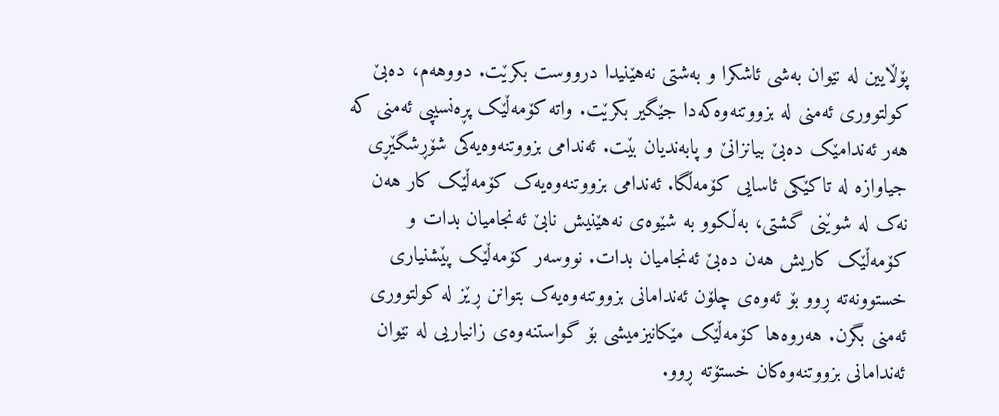پۆڵایین لە نێوان بەشی ئاشکرا و بەشتی نەهێنیدا درووست بکرێت. دووهەم، دەبێ کولتووری ئەمنی لە بزووتنەوەکەدا جێگیر بکرێت. واتە کۆمەڵێک پڕەنسیپی ئەمنی کە هەر ئەندامێک دەبێ بیانزانێ و پابەندیان بێت. ئەندامی بزووتنەوەیەکی شۆڕشگێڕی جیاوازە لە تاکێکی ئاسایی کۆمەڵگا. ئەندامی بزووتنەوەیەک کۆمەڵێک کار هەن نەک لە شوێنی گشتی، بەڵکوو بە شێوەی نەهێنیش نابێ ئەنجامیان بدات و کۆمەڵێک کاریش هەن دەبێ ئەنجامیان بدات. نووسەر کۆمەڵێک پێشنیاری خستوونەتە ڕوو بۆ ئەوەی چلۆن ئەندامانی بزووتنەوەیەک بتوانن ڕێز لە کولتووری ئەمنی بگرن. هەروەها کۆمەڵێک مێکانیزمیشی بۆ گواستنەوەی زانیاریی لە نێوان ئەندامانی بزووتنەوەکان خستۆتە ڕوو.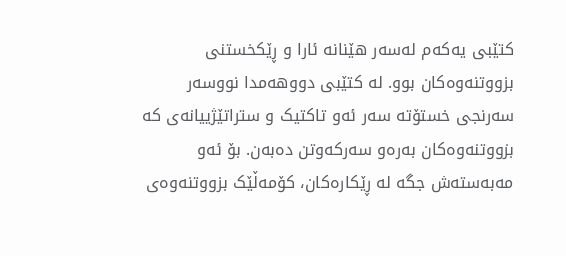کتێبی یەکەم لەسەر هێنانە ئارا و ڕێکخستنی بزووتنەوەکان بوو. لە کتێبی دووهەمدا نووسەر سەرنجی خستۆتە سەر ئەو تاکتیک و ستراتێژییانەی کە بزووتنەوەکان بەرەو سەرکەوتن دەبەن. بۆ ئەو مەبەستەش جگە لە ڕێکارەکان، کۆمەڵێک بزووتنەوەی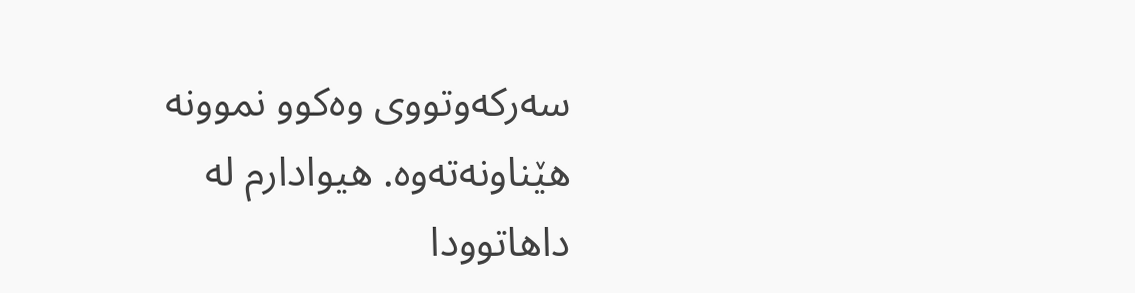سەرکەوتووی وەکوو نموونە هێناونەتەوە. هیوادارم لە داهاتوودا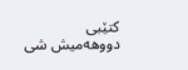کتێبی دووهەمیش شی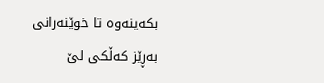بکەینەوە تا خوێنەرانی بەڕێز کەڵکی لێ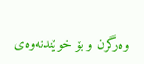وەرگرن و بۆ خوێندنەوەی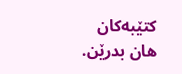کتێبەکان هان بدرێن.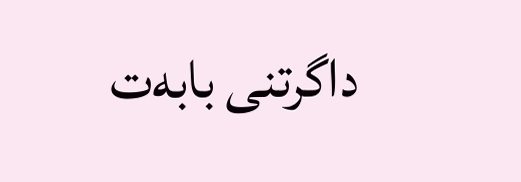داگرتنی بابەت